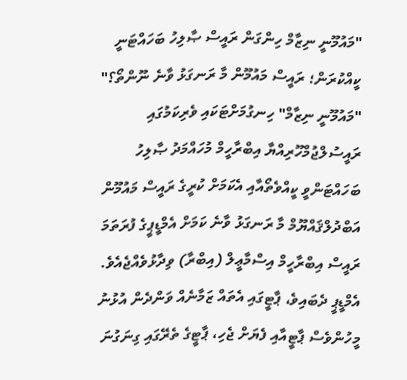"މައުމޫނީ ނިޒާމް ހިންގަން ރައީސް ޞާލިހު ބަހައްޓަނީ ކީއްކުރަން؛ ރައީސް މައުމޫން މާ ރަނގަޅު ވާނެ ނޫންތޯ؟"
"މައުމޫނީ ނިޒާމް" ހިނގުމަށްޓަކައި ވެރިކަމުގައި ރައީސުލްޖުމްހޫރިއްޔާ އިބްރާހީމް މުހައްމަދު ޞާލިހު ބަހައްޓަންވީ ކީއްވެތޯއާއި އެކަމަށް ކުރީގެ ރައީސް މައުމޫން އަބްދުލްޤައްޔޫމް މާ ރަނގަޅު ވާނެ ކަމަށް އެމްޑީޕީގެ ފުރަތަމަ ރައީސް އިބްރާހީމް އިސްމާޢީލް (އިބްރާ) ވިދާޅުވެއްޖެއެވެ.
އެމްޑީޕީ ދެބައިވެ، ޕާޓީގައި އެތައް ޒަމާނެއް ވަންދެން އުޅުނު މީހުންވެސް ޕާޓީއާއި ފެޔަށް ޖެހި، ޕާޓީގެ ތެރޭގައި ގިނަގުނަ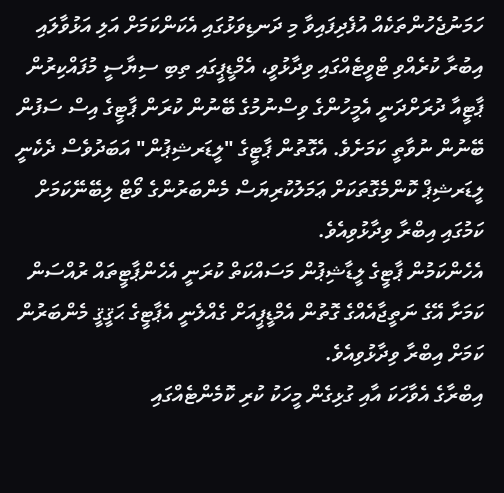ހަމަނުޖެހުންތަކެއް އުފެދިފައިވާ މި ދަނޑިވަޅުގައި އެކަންކަމަށް އަލި އަޅުވާލައި އިބުރާ ކުރެއްވި ޓްވީޓެއްގައި ވިދާޅުވީ، އެމްޑީޕީގައި ތިބި ސިޔާސީ މުފައްކިރުން ޕާޓީއާ ދުރަށްދަނީ އެމީހުންގެ ވިސްނުމުގެ ބޭނުން ކުރަން ޕާޓީގެ އިސް ސަފުން ބޭނުން ނުވާތީ ކަމަށެވެ. އެގޮތުން ޕާޓީގެ "ލީޑަރޝިޕުން" އަބަދުވެސް ދެކެނީ ލީޑަރޝިޕް ކޮންމެގޮތަކަށް ޢަމަލުކުރިޔަސް މެންބަރުންގެ ވޯޓް ލިބޭނޭކަމަށް ކަމުގައި އިބްރާ ވިދާޅުވިއެވެ.
އެހެންކަމުން ޕާޓީގެ ލީޑާޝިޕުން މަސައްކަތް ކުރަނީ އެހެންޕާޓީތައް ރުއްސަން ކަމަށާ އޭގެ ނަތީޖާއެއްގެ ގޮތުން އެމްޑީޕީއަށް ގެއްލެނީ އެޕާޓީގެ ޙަޤީޤީ މެންބަރުން ކަމަށް އިބްރާ ވިދާޅުވިއެވެ.
އިބްރާގެ އެވާހަކަ އާއި ގުޅިގެން މީހަކު ކުރި ކޮމެންޓެއްގައި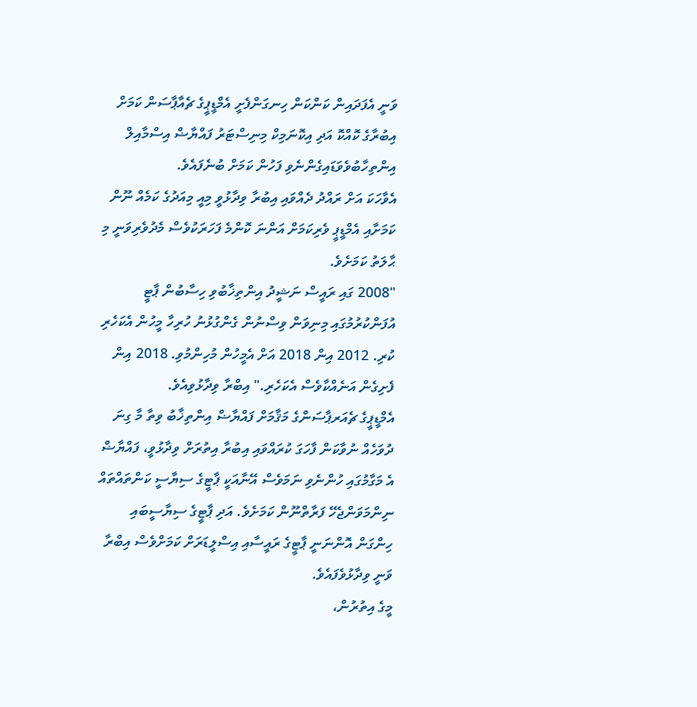ވަނީ އެފަދައިން ކަންކަން ހިނގަންފެށީ އެމްޑީޕީގެ ޗެއާޕާސަން ކަމަށް އިބުރާގެ ކޮއްކޮ އަދި އިކޮނަމިކް މިނިސްޓަރު ފައްޔާޟް އިސްމާއިލް އިންތިހާބުވެވަޑައިގެންނެވި ފަހުން ކަމަށް ބުނެފައެވެ.
އެވާހަކަ އަށް ރައްދު ދެއްވައި އިބުރާ ވިދާޅުވީ މިއީ މިއަދުގެ ކަމެއް ނޫން ކަމަށާއި އެމްޑީޕީ ވެރިކަމަށް އަންނަ ކޮންމެ ފަހަރަކުވެސް މެދުވެރިވަނީ މި ޙާލަތު ކަމަށެވެ.
"2008 ގައި ރައީސް ނަޝީދު އިންތިޚާބުވި ހިސާބުން ޕާޓީ އުފަންކުރުމުގައި މިނިވަން ވިސްނުން ގެންގުޅުނު ހުރިހާ މީހުން އެކަހެރި ކުރި. 2012 އިން 2018 އަށް އެމީހުން މުހިންމުވި. 2018 އިން ފެށިގެން އަނެއްކާވެސް އެކަހެރި." އިބްރާ ވިދާޅުވިއެވެ.
އެމްޑީޕީގެ ޗެއަރޕާސަންގެ މަޤާމަށް ފައްޔާޟް އިންތިޚާބު ވިތާ މާ ގިނަ ދުވަހެއް ނުވާކަން ފާހަގަ ކުރައްވައި އިބުރާ އިތުރަށް ވިދާޅުވީ، ފައްޔާޟް އެ މަގާމުގައި ހުންނެވި ނަމަވެސް އޭނާއަކީ ޕާޓީގެ ސިޔާސީ ކަންތައްތައް ނިންމަވަންޖެހޭ ފަރާތްނޫން ކަމަށެވެ. އަދި ޕާޓީގެ ސިޔާސީބައި ހިންގަން އޮންނަނީ ޕާޓީގެ ރައީސާއި އިސްލީޑަރަށް ކަމަށްވެސް އިބްރާ ވަނީ ވިދާޅުވެފައެވެ.
މީގެ އިތުރުން،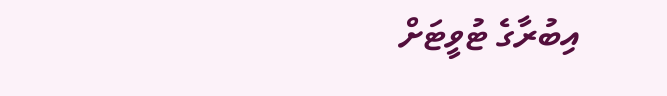އިބުރާގެ ޓުވީޓަށް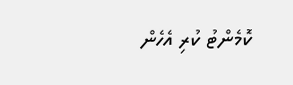ކޮމެންޓު ކުރި އެހެން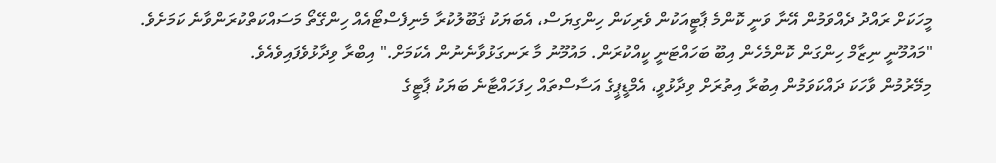މީހަކަށް ރައްދު ދެއްވަމުން އޭނާ ވަނީ ކޮންމެ ޕާޓީއަކުން ވެރިކަން ހިންގިޔަސް، އެބަޔަކު ޤަބޫލުކުރާ މެނިފެސްޓޯއެއް ހިންގޭތޯ މަސައްކަތްކުރަންވާނެ ކަމަށެވެ.
"މައުމޫނީ ނިޒާމް ހިންގަން ކޮންމެހެން އިބޫ ބަހައްޓަނީ ކީއްކުރަން. މައުމޫނު މާ ރަނގަޅުވާނެނުން އެކަމަށް." އިބްރާ ވިދާޅުވެފައިވެއެވެ.
މިމޭރުމުން ވާހަކަ ދައްކަވަމުން އިބުރާ އިތުރަށް ވިދާޅުވީ، އެމްޑީޕީގެ އަސާސްތައް ހިފަހައްޓާނެ ބަޔަކު ޕާޓީގެ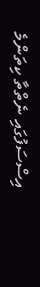އިސްސަފުގައި ނެތްތާ ކިތަންމެ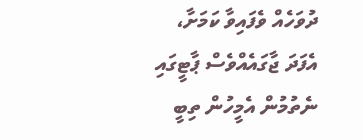ދުވަހެއް ވެފައިވާ ކަމަށާ، އެފަދަ ޖާގައެއްވެސް ޕާޓީގައި ނެތުމުން އެމީހުން ތިބީ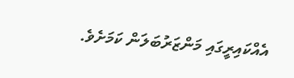އެއްކައިރީގައި މަންޒަރުބަލަން ކަމަށެވެ.